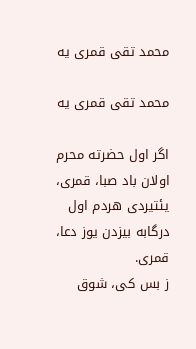محمد تقی قمری یه

محمد تقی قمری یه

اگر اول حضرته محرم اولان باد صبا، قمری،
یئتیردی هردم اول درگابه بیزدن یوز دعا، قمری.
ز بس کی، شوق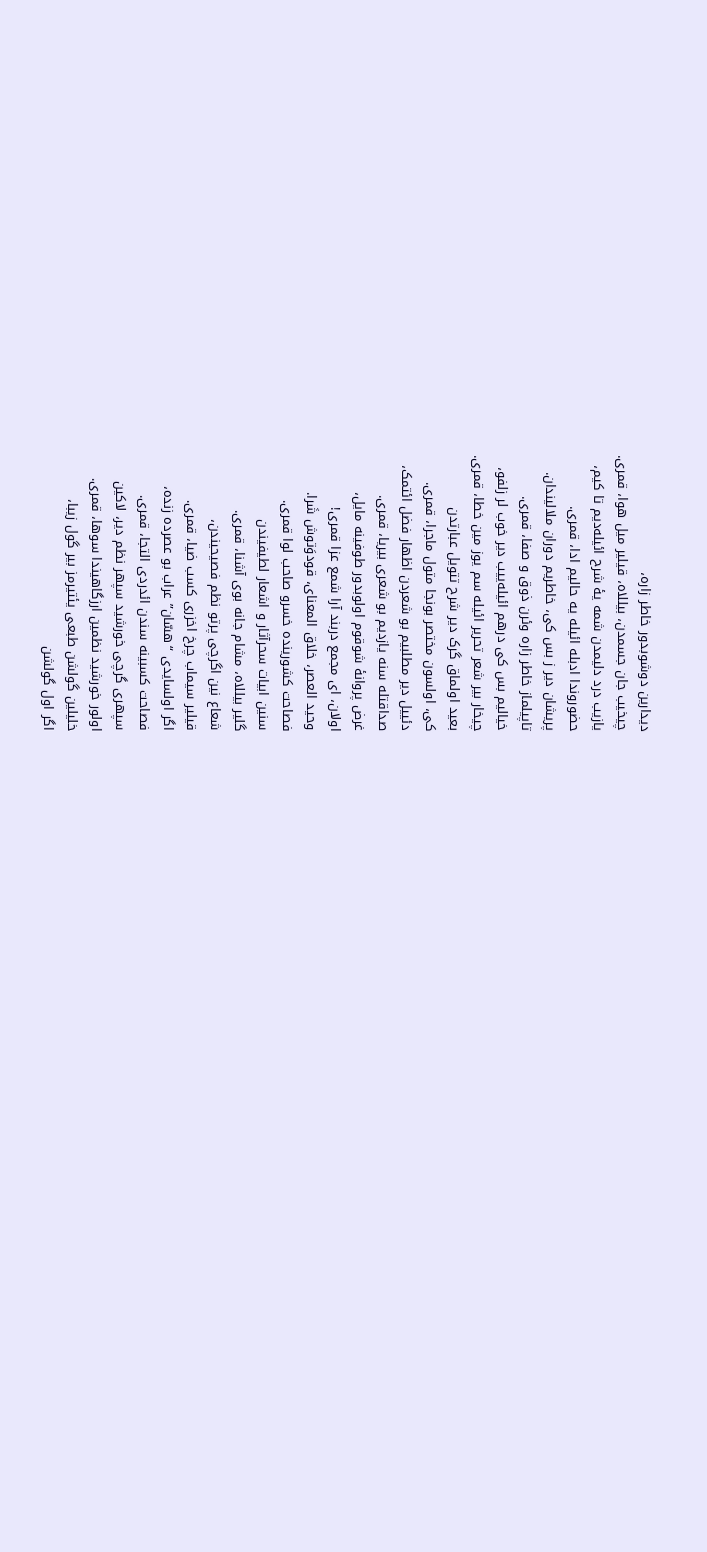دیدارین دوشوبدور خاطر زاره،
چیخیب جان جسمدن، بیللاه، قیلیر میل هوا، قمری.
یازیب درد دلیمدن شمه یۀ شرح ائیله‌دیم تا کیم،
حضوروندا ادبله ائیله یه حالیم ادا، قمری.
پریشان دیر ز بس کی، خاطریم دوران ملالیندان.
تاپیلماز خاطر زاره وئرن ذوق و صفا، قمری.
خیالیم بس کی درهم ائیله‌ییب دیر خوب لر زلفو،
چیخار بیر شعر تحریر ائیله سم یوز مین خطا، قمری.
بعید اولماق گرک دیر شرح تتویل عبارتدن
کی، اولسون مختصر بونجا متول ماجرا، قمری.
دئییل دیر مطلبیم بو شعردن اظهار فضل ائتمک،
صداقتله سنه یازدیم بو شعری بیریا، قمری.
غرض پروانۀ شوقوم اولوبدور طوفینه مایل،
اولان، ای مجمع دربند آرا شمع عزا قمری!
وحید العصر، خلاق المعنای، قودوَتوش شَرا.
فصاحت کشورینده خسرو صاحب لوا قمری.
سنین ابیات سحرآثار و اشعار لطیفیندن
گلیر بیللاه، مشام جانه بوی آشنا، قمری.
شعاع نین اگرچی پرتو نظم فصیحیندن،
قیلیر سیماب چرخ اخزری کسب ضیا، قمری.
اگر اولسایدی “هسّان” عراب بو عصرده زنده،
فصاحت کسبینه سندن ائدردی التجا، قمری.
سپهری گرچی خورشید سپهر نظم دیر، لاکین
اولور خورشید نظمین ارزگاهیندا سوها، قمری.
خلیلین گولشن طبعی یئتیرمز بیر گول زیبا،
اگر اول گولشن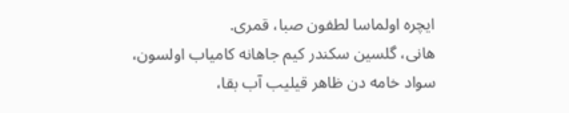ایچره اولماسا لطفون صبا، قمری.
هانی، گلسین سکندر کیم جاهانه کامیاب اولسون،
سواد خامه دن ظاهر قیلیب آب بقا،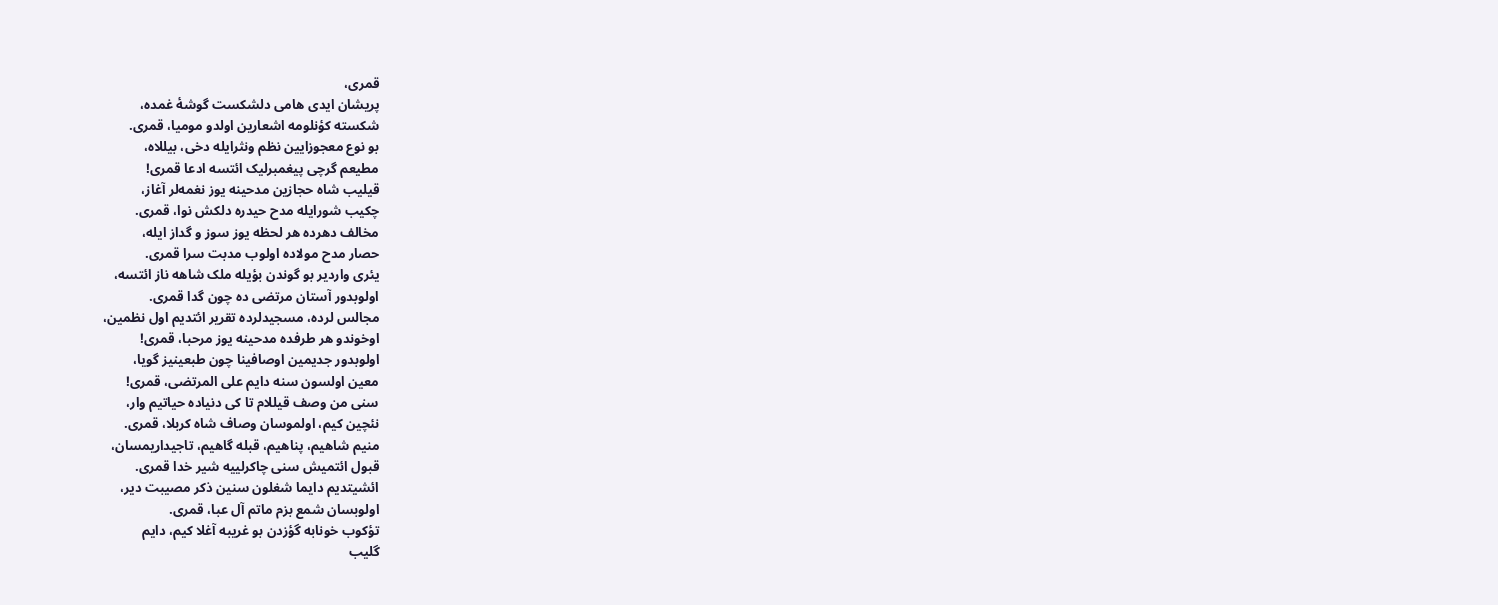قمری،
پریشان ایدی هامی دلشکست گوشۀ غمده،
شکسته کؤنلومه اشعارین اولدو مومیا، قمری.
بو نوع معجوزایین نظم ونثرایله دخی، بیللاه،
مطیعم گرچی پیغمبرلیک ائتسه ادعا قمری!
قیلیب شاه حجازین مدحینه یوز نغمه‌لر آغاز،
چکیب شورایله مدح حیدره دلکش نوا، قمری.
مخالف دهرده هر لحظه یوز سوز و گداز ایله،
حصار مدح مولاده اولوب مدبت سرا قمری.
یئری واردیر بو گوندن بؤیله ملک شاهه ناز ائتسه،
اولوبدور آستان مرتضی ده چون گدا قمری.
مجالس لرده، مسجیدلرده تقریر ائتدیم اول نظمین،
اوخوندو هر طرفده مدحینه یوز مرحبا، قمری!
اولوبدور جدیمین اوصافینا چون طبعینیز گویا،
معین اولسون سنه دایم علی المرتضی، قمری!
سنی من وصف قیللام تا کی دنیاده حیاتیم وار،
نئچین کیم، اولموسان وصاف شاه کربلا، قمری.
منیم شاهیم، پناهیم، قبله گاهیم، تاجیداریمسان،
قبول ائتمیش سنی چاکرلییه شیر خدا قمری.
ائشیتدیم دایما شغلون سنین ذکر مصیبت دیر،
اولوبسان شمع بزم ماتم آل عبا، قمری.
تؤکوب خونابه گؤزدن بو غریبه آغلا کیم، دایم
گلیب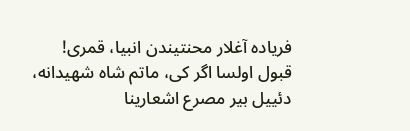فریاده آغلار محنتیندن انبیا، قمری!
قبول اولسا اگر کی، ماتم شاه شهیدانه،
دئییل بیر مصرع اشعارینا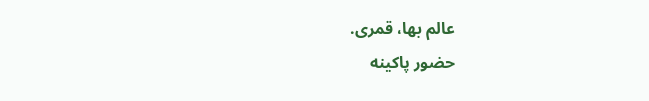عالم بها، قمری.
حضور پاکینه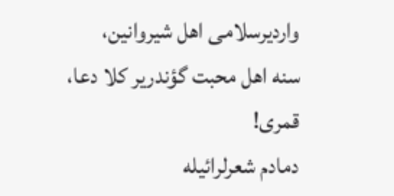واردیرسلامی اهل شیروانین،
سنه اهل محبت گؤندریر کلا دعا، قمری!
دمادم شعرلرائیله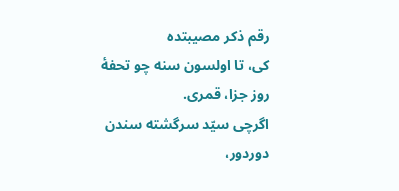رقم ذکر مصیبتده
کی، تا اولسون سنه چو تحفۀ روز جزا، قمری.
اگرچی سیّد سرگشته سندن دوردور،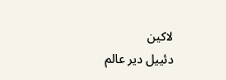لاکین
دئییل دیر عالم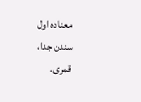معناده اول سندن جدا، قمری.